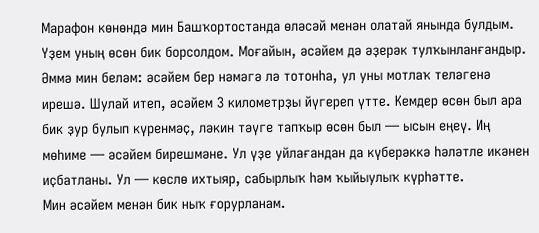Марафон көнөндә мин Башҡортостанда өләсәй менән олатай янында булдым. Үҙем уның өсөн бик борсолдом. Моғайын, әсәйем дә әҙерәк тулҡынланғандыр. Әммә мин беләм: әсәйем бер нәмәгә лә тотонһа, ул уны мотлаҡ теләгенә ирешә. Шулай итеп, әсәйем 3 километрҙы йүгереп үтте. Кемдер өсөн был ара бик ҙур булып күренмәҫ, ләкин тәүге тапҡыр өсөн был — ысын еңеү. Иң мөһиме — әсәйем бирешмәне. Ул үҙе уйлағандан да күберәккә һәләтле икәнен иҫбатланы. Ул — көслө ихтыяр, сабырлыҡ һәм ҡыйыулыҡ күрһәтте.
Мин әсәйем менән бик ныҡ ғорурланам.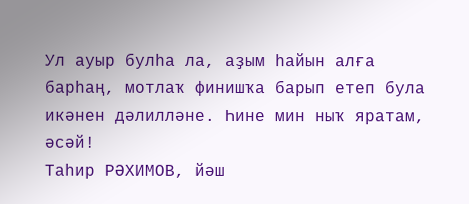Ул ауыр булһа ла, аҙым һайын алға барһаң, мотлаҡ финишҡа барып етеп була икәнен дәлилләне. Һине мин ныҡ яратам, әсәй!
Таһир РӘХИМОВ, йәш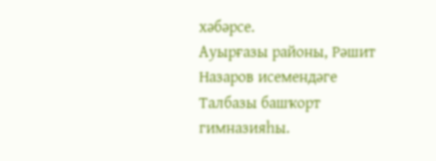хәбәрсе.
Ауырғазы районы, Рәшит Назаров исемендәге Талбазы башҡорт гимназияһы.